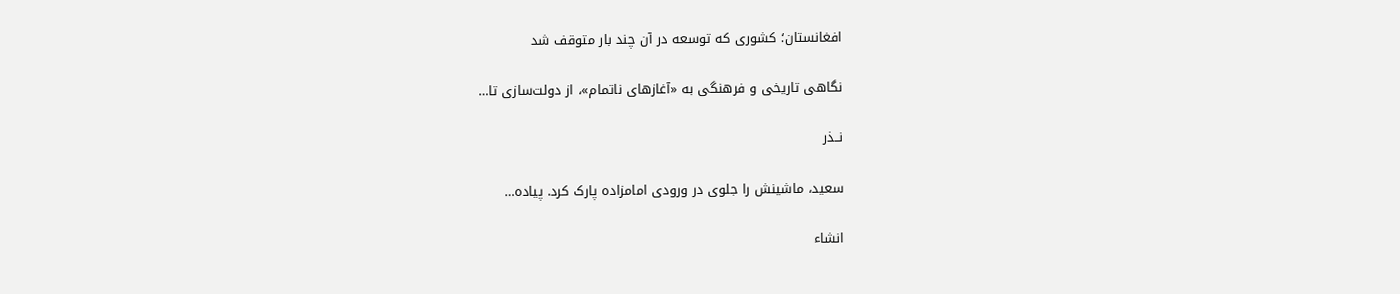افغانستان؛ کشوری که توسعه در آن چند بار متوقف شد

نگاهی تاریخی و فرهنگی به «آغازهای ناتمام»، از دولت‌سازی تا…

نــذر

سعید، ماشینش را جلوی در ورودی امامزاده پارک کرد. پیاده…

انشاء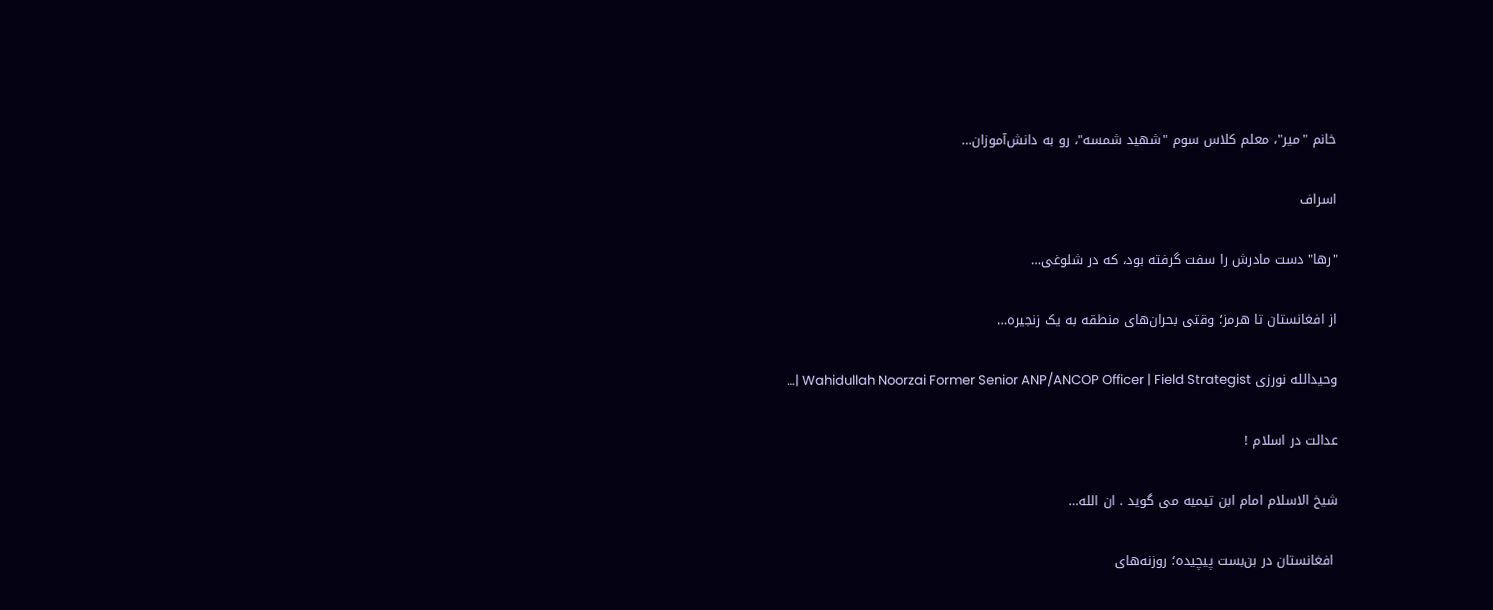خانم "میر"، معلم کلاس سوم "شهید شمسه"، رو به دانش‌آموزان…

اسراف

"رها" دست مادرش را سفت گرفته بود، که در شلوغی…

از افغانستان تا هرمز؛ وقتی بحران‌های منطقه به یک زنجیره…

وحیدالله نورزی Wahidullah Noorzai Former Senior ANP/ANCOP Officer | Field Strategist |…

عدالت در اسلام !

شیخ الاسلام امام ابن تیمیه می گوید . ان الله…

 افغانستان در بن‌بست پیچیده؛ روزنه‌های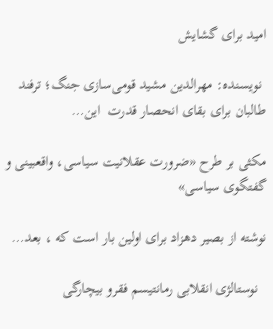امید برای گشایش

 نویسنده: مهرالدین مشید قومی‌سازی جنگ؛ ترفند طالبان برای بقای انحصار قدرت  این…

مکثی بر طرح «ضرورت عقلانیت سیاسی، واقعبینی و گفتگوی سیاسی»

نوشته از بصیر دهزاد برای اولین بار است که ، بعد…

  نوستالژی انقلابی رمانتیسم فقرو بیچارگی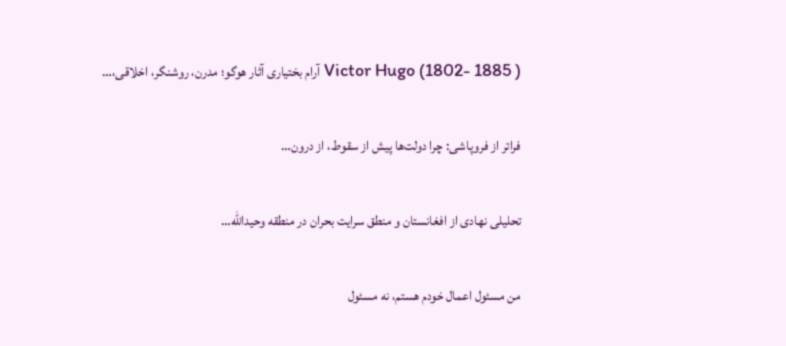Victor Hugo (1802- 1885 ) آرام بختیاری آثار هوگو؛ مدرن، روشنگر، اخلاقی،…

فراتر از فروپاشی: چرا دولت‌ها پیش از سقوط، از درون…

تحلیلی نهادی از افغانستان و منطق سرایت بحران در منطقه وحیدالله…

من مسئول اعمال خودم هستم، نه مسئول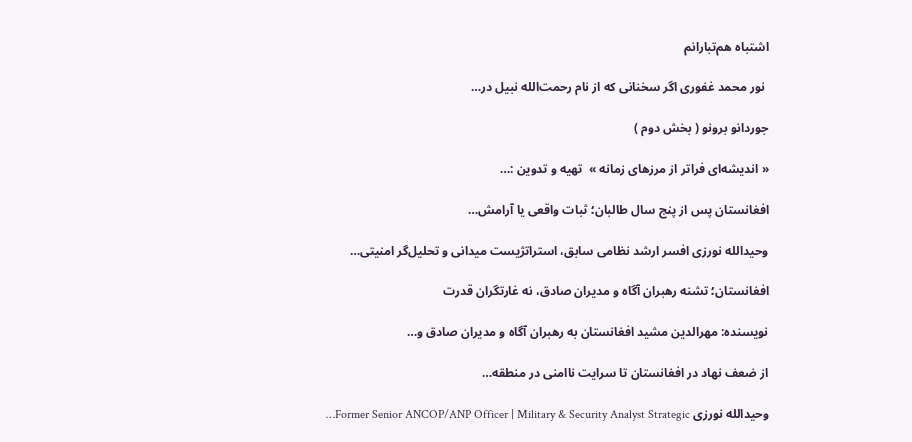اشتباه هم‌تبارانم

 نور محمد غفوری اگر سخنانی که از نام رحمت‌الله نبیل در…

جوردانو برونو ( بخش دوم )

« اندیشه‌ای فراتر از مرزهای زمانه »  تهیه و تدوین :…

افغانستان پس از پنج سال طالبان؛ ثبات واقعی یا آرامش…

وحیدالله نورزی افسر ارشد نظامی سابق، استراتژیست میدانی و تحلیل‌گر امنیتی…

افغانستان؛ تشنه رهبران آگاه و مدیران صادق، نه غارتگران قدرت

نویسنده: مهرالدین مشید افغانستان به رهبران آگاه و مدیران صادق و…

از ضعف نهاد در افغانستان تا سرایت ناامنی در منطقه…

وحیدالله نورزی Former Senior ANCOP/ANP Officer | Military & Security Analyst Strategic…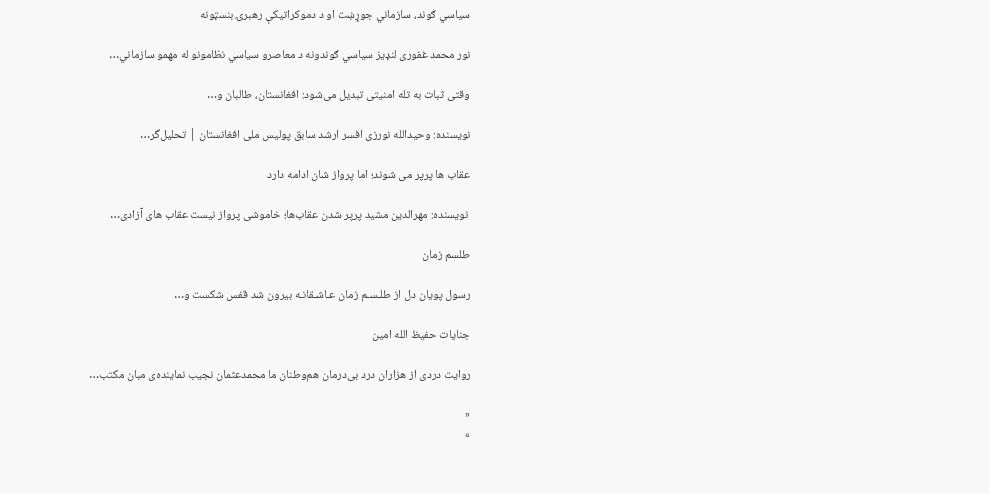سیاسي ګوند، سازماني جوړښت او د دموکراتیکې رهبرۍ بنسټونه

نور محمد غفوری لنډیز سیاسي ګوندونه د معاصرو سیاسي نظامونو له مهمو سازماني…

وقتی ثبات به تله امنیتی تبدیل می‌شود: افغانستان، طالبان و…

نویسنده: وحیدالله نورزی افسر ارشد سابق پولیس ملی افغانستان | تحلیل‌گر…

عقاب ها پرپر می شوند؛ اما پرواز شان ادامه دارد

 نویسنده: مهرالدین مشید پرپر شدن عقاب‌ها؛ خاموشی پرواز نیست عقاب‌ های آزادی…

طلسم زمان

رسول پویان دل از طلـسـم زمان عـاشـقانـه بیرون شد قفس شکست و…

جنایات حفیظ الله امین

روایت دردی از هزاران درد بی‌درمان هم‌وطنان ما محمدعثمان نجیب نماینده‌ی مبان مکتب…

«
»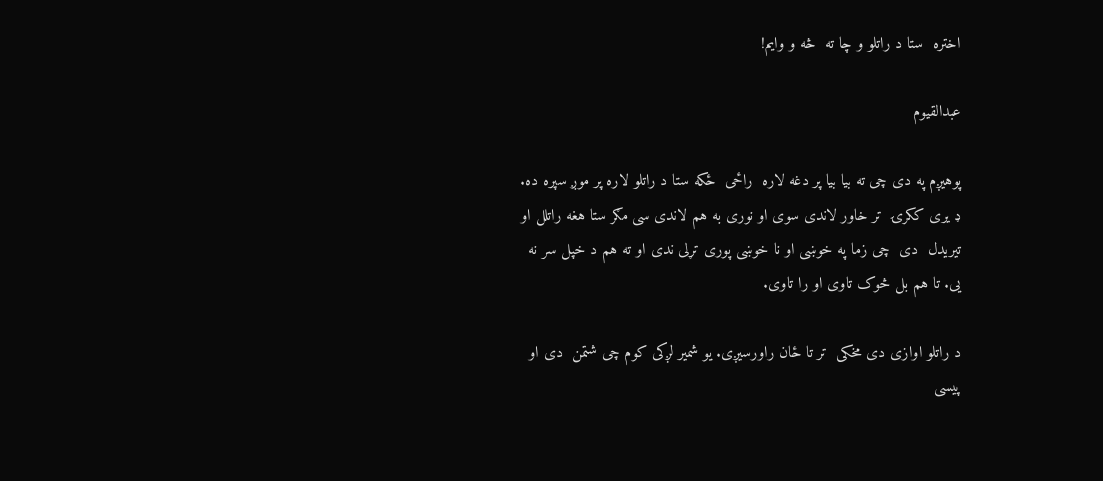اختره  ستا د راتلو و چا ته  څه و وایم!

عبدالقیوم

پوهیږم په دی چی ته بیا بیا پر دغه لاره  راځی  ځکه ستا د راتلو لاره پر موږ سپره ده.  ډ یری ککرۍ  تر خاور لاندی سوی او نوری به هم لاندی سی مګر ستا هغه راتلل او تیریدل  دی  چی زما په خوښی او نا خوښی پوری تړلی ندی او ته هم د خپل سر نه یی. تا هم بل څوک تاوی او را تاوی.

د راتلو اوازی دی مخکی  تر تا ځان راورسیږی. یو شمیر لږکی کوم چی شتمن  دی او پیسی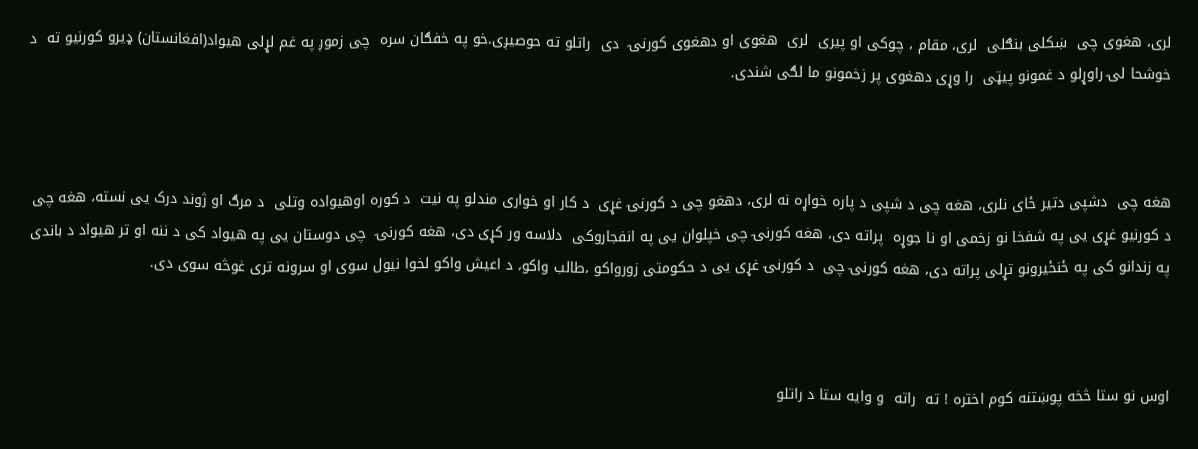لری، هغوی چی  ښکلی بنګلی  لری، مقام ، چوکی او پیری  لری  هغوی او دهغوی کورنۍ  دی  راتلو ته حوصیږی.خو په خفګان سره  چی زموږ په غم لړلی هیواد(افغانستان) ډیرو کورنیو ته  د خوشحا لۍ راوړلو د غمونو پیټی  را وړی دهغوی پر زخمونو ما لګی شندی.



هغه چی  دشپی دتیر ځای نلری، هغه چی د شپی د پاره خواړه نه لری، دهغو چی د کورنۍ غړی  د کار او خواری مندلو په نیت  د کوره اوهیواده وتلی  د مرګ او ژوند درک یی نسته، هغه چی د کورنیو غړی یی په شفخا نو زخمی او نا جوړه  پراته دی، هغه کورنۍ چی خپلوان یی په انفجاروکی  دلاسه ور کړی دی، هغه کورنۍ  چی دوستان یی په هیواد کی د ننه او تر هیواد د باندی په زندانو کی په ځنځیرونو تړلی پراته دی، هغه کورنۍ چی  د کورنۍ غړی یی د حکومتی زورواکو ،طالب واکو، د اعیش واکو لخوا نیول سوی او سرونه تری غوڅه سوی دی.



اوس نو ستا څخه پوښتنه کوم اختره ! ته  راته  و وایه ستا د راتلو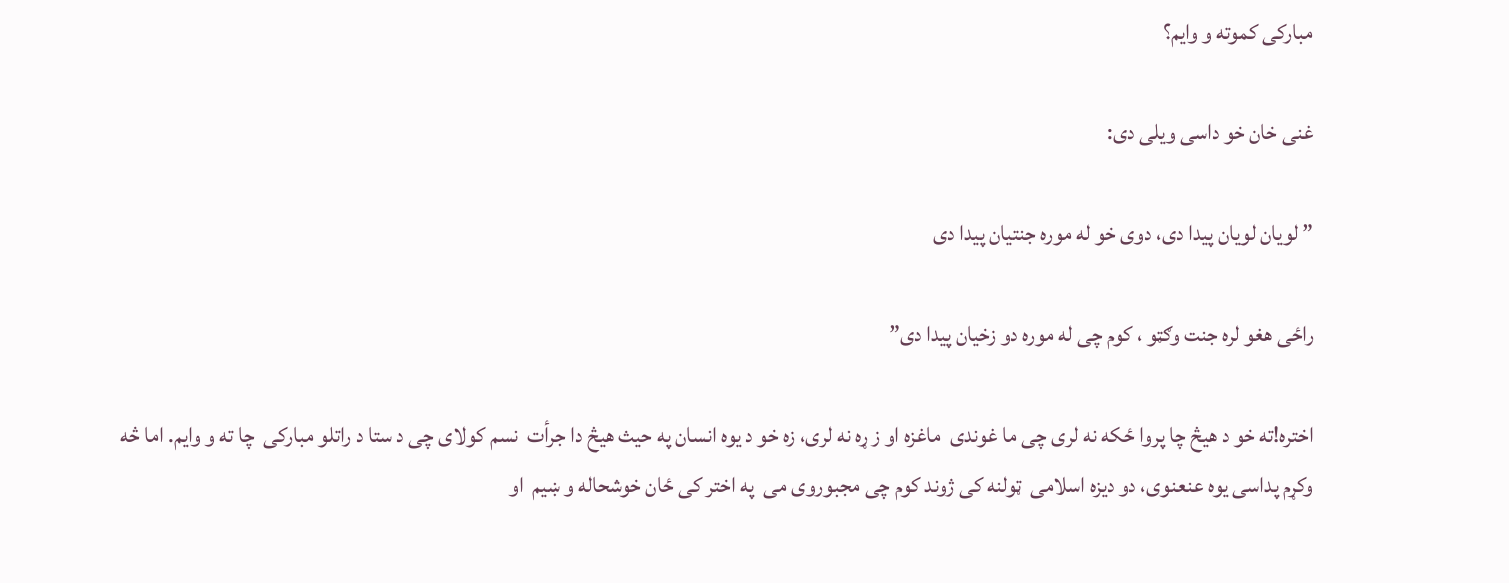مبارکی کموته و وایم؟

غنی خان خو داسی ویلی دی:

” لویان لویان پیدا دی، دوی خو له موره جنتیان پیدا دی

راځی هغو لره جنت وګټو ، کوم چی له موره دو زخیان پیدا دی”

اختره!ته خو د هیڅ چا پروا ځکه نه لری چی ما غوندی  ماغزه او ز ړه نه لری، زه خو د یوه انسان په حیث هیڅ دا جرأت  نسم کولای چی د ستا د راتلو مبارکی  چا ته و وایم. اما څه وکړم پداسی یوه عنعنوی، دو دیزه اسلامی  ټولنه کی ژوند کوم چی مجبوروی می  په اختر کی ځان خوشحاله و ښیم  او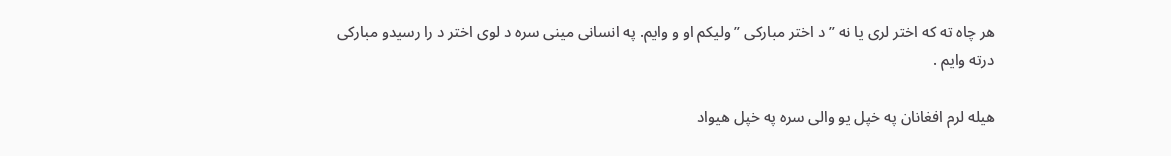هر چاه ته که اختر لری یا نه ” د اختر مبارکی ” ولیکم او و وایم. په انسانی مینی سره د لوی اختر د را رسیدو مبارکی درته وایم .

هیله لرم افغانان په خپل یو والی سره په خپل هیواد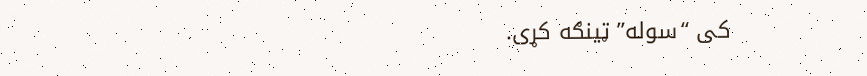کی “سوله” ټینګه کړی.